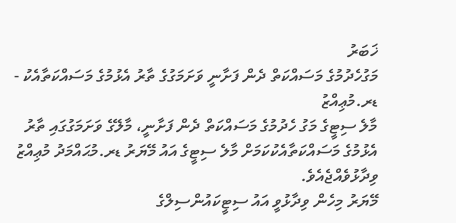ޚަބަރު
މަގުހެދުމުގެ މަސައްކަތް ދެން ފަށާނީ ވަށަމަގުގެ ތާރު އެޅުމުގެ މަސައްކަތާއެކު - ޑރ.މުޢިއްޒު
މާލެ ސިޓީގެ މަގު ހެދުމުގެ މަސައްކަތް ދެން ފަށާނީ، މާލޭގެ ވަށަމަގުގައި ތާރު އެޅުމުގެ މަސައްކަތާއެކުކަމަށް މާލެ ސިޓީގެ އައު މޭޔަރު ޑރ.މުޙައްމަދު މުޢިއްޒު ވިދާޅުވެއްޖެއެވެ.
މޭޔަރު މިހެން ވިދާޅުވީ އައު ސިޓީކައުންސިލްގެ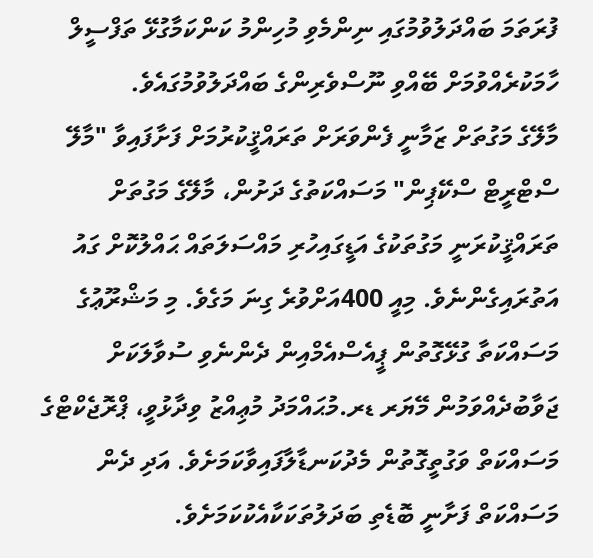ފުރަތަމަ ބައްދަލުވުމުގައި ނިންމެވި މުހިންމު ކަންކަމާގުޅޭ ތަފްސީލް ހާމަކުރެއްވުމަށް ބޭއްވި ނޫސްވެރިންގެ ބައްދަލުވުމުގައެވެ.
މާލޭގެ މަގުތަށް ޒަމާނީ ފެންވަރަށް ތަރައްޤީކުރުމަށް ފަށާފައިވާ "މާލޭ ސްޓްރީޓް ސްކޭޕިން" މަސައްކަތުގެ ދަށުން، މާލޭގެ މަގުތަށް ތަރައްޤީކުރަނީ މަގުތަކުގެ އަޑީގައިހުރި މައްސަލަތައް ޙައްލުކޮށް ގައު އަތުރައިގެންނެވެ. މިއީ 400އަށްވުރެ ގިނަ މަގެވެ. މި މަޝްރޫޢުގެ މަސައްކަތާ ގުޅޭގޮތުން ޕީއެސްއެމްއިން ދެންނެވި ސުވާލަކަށް ޖަވާބުދެއްވަމުން މޭޔަރ ޑރ.މުޙައްމަދު މުޢިއްޒު ވިދާޅުވީ، ޕްރޮޖެކްޓްގެ މަސައްކަތް ވަގުތީގޮތުން މެދުކަނޑާލާފައިވާކަމަށެވެ. އަދި ދެން މަސައްކަތް ފަށާނީ ބޮޑެތި ބަދަލުތަކަކާއެކުކަމަށެވެ.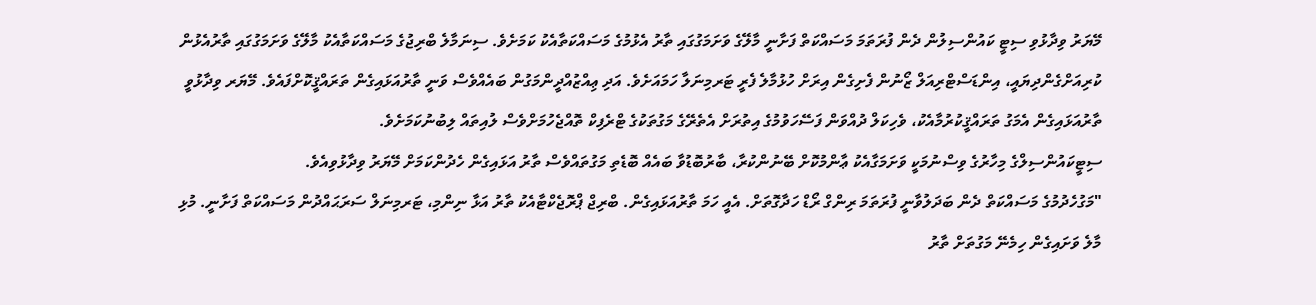މޭޔަރު ވިދާޅުވި ސިޓީ ކައުންސިލުން ދެން ފުރަތަމަ މަސައްކަތް ފަށާނީ މާލޭގެ ވަށަމަގުގައި ތާރު އެޅުމުގެ މަސައްކަތާއެކު ކަމަށެވެ. ސިނަމާލެ ބްރިޖުގެ މަސައްކަތާއެކު މާލޭގެ ވަށަމަގުގައި ތާރުއެޅުން ކުރިއަށްގެންދިޔައީ، އިންޑަސްޓްރިއަލް ޒޯނުން ފެށިގެން އިރަށް ހުޅުމާލެ ފެރީ ޓަރމިނަލާ ހަމައަށެވެ. އަދި ޢިއްޒުއްދީންމަގުން ބައެއްވެސް ވަނީ ތާރުއަޅައިގެން ތަރައްޤީކޮށްފައެވެ. މޭޔަރ ވިދާޅުވީ ތާރުއަޅައިގެން އެމަގު ތަރައްޤީކުރުމާއެކު، ވެހިކަލް ދުއްވަން ފަސޭހަވުމުގެ އިތުރަށް އެތެރޭގެ މަގުތަކުގެ ޓްރެފިކް ތޮއްޖެހުމަށްވެސް ލުއިތައް ލިބުނުކަމަށެވެ.
ސިޓީކައުންސިލްގެ މިހާރުގެ ވިސްނުމަކީ ވަށަމަގާއެކު ޢާންމުކޮށް ބޭނުންކުރާ، ބާރުބޮޑުވާ ބައެއް ބޮޑެތި މަގުތައްވެސް ތާރު އަޅައިގެން ހެދުންކަމަށް މޭޔަރު ވިދާޅުވިއެވެ.
"މަގުހެދުމުގެ މަސައްކަތް ދެން ބަދަލުވާނީ ފުރަތަމަ ރިންގް ރޯޑް ހަދާގޮތަށް. އެއީ ހަމަ ތާރުއަޅައިގެން. ބްރިޖް ޕްރޮޖެކްޓާއެކު ތާރު އަޅާ ނިންމި، ޓަރމިނަލް ސަރަޙައްދުން މަސައްކަތް ފަށާނީ. މުޅި މާލެ ވަށައިގެން ހިމެނޭ މަގުތަށް ތާރު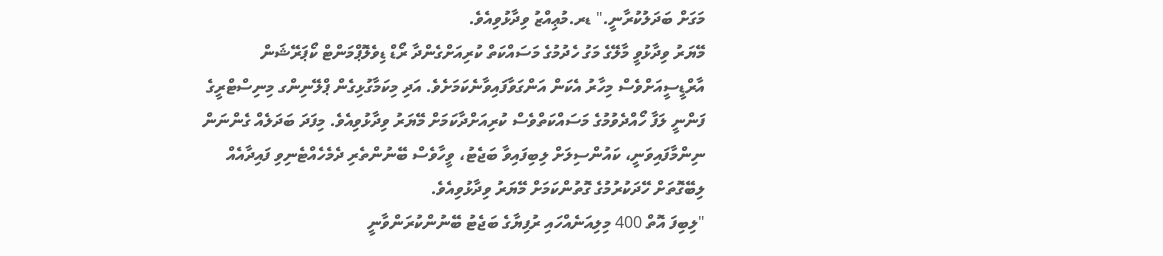މަގަށް ބަދަލުކުރާނީ." ޑރ.މުޢިއްޒު ވިދާޅުވިއެވެ.
މޭޔަރު ވިދާޅުވީ މާލޭގެ މަގު ހެދުމުގެ މަސައްކަތް ކުރިއަށްގެންދާ ރޯޑް ޑިވެލޮޕްމަންޓް ކޯޕަރޭޝަން އާރްޑީސީއަށްވެސް މިހާރު އެކަން އަންގަވާފައިވާނެކަމަށެވެ. އަދި މިކަމާގުޅިގެން ޕްލޭނިންގ މިނިސްޓްރީގެ ފަންނީ ލަފާ ހޯއްދެވުމުގެ މަސައްކަތްވެސް ކުރިއަށްދާކަމަށް މޭޔަރު ވިދާޅުވިއެވެ. މިފަދަ ބަދަލެއް ގެންނަން ނިންމާފައިވަނީ، ކައުންސިލަށް ލިބިފައިވާ ބަޖެޓު، ވީހާވެސް ބޭނުންތެރި ދެމެހެއްޓެނިވި ފައިދާއެއް ލިބޭގޮތަށް ހޭދަކުރުމުގެ ގޮތުންކަމަށް މޭޔަރު ވިދާޅުވިއެވެ.
"ލިބިފަ އޮތް 400 މިލިއަނެއްހައި ރުފިޔާގެ ބަޖެޓު ބޭނުންކުރަންވާނީ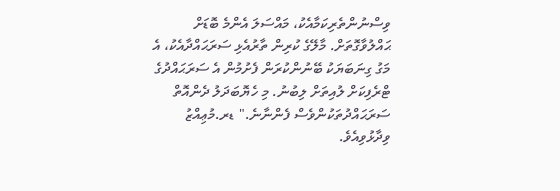ވިސްނުންތެރިކަމާއެކު، މައްސަލަ އެންމެ ބޮޑަށް ޙައްލުވާގޮތަށް. މާލޭގެ ކުރިން ތާރުއެޅި ސަރަޙައްދާއެކު، އެ މަގު ގިނަބަޔަކު ބޭނުންކުރަން ފެށުމުން އެ ސަރަޙައްދުގެ ޓްރެފިކަށް ލުއިތަށް ލިބުނު. މި ހެޔޮބަދަލު ދެންއޮތް ސަރަޙައްދުތަކުންވެސް ފެންނާނެ." ޑރ.މުޢިއްޒު ވިދާޅުވިއެވެ.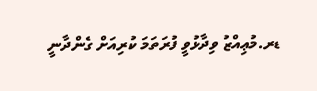ޑރ.މުޢިއްޒު ވިދާޅުވީ ފުރަތަމަ ކުރިއަށް ގެންދާނީ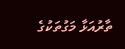ތާރުއަޅާ މަގުތަކުގެ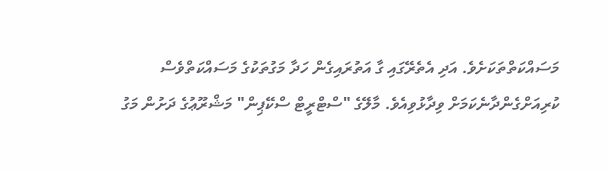މަސައްކަތްތަކަށެވެ. އަދި އެތެރޭގައި ގާ އަތުރައިގެން ހަދާ މަގުތަކުގެ މަސައްކަތްވެސް ކުރިއަށްގެންދާނެކަމަށް ވިދާޅުވިއެވެ. މާލޭގެ "ސްޓްރީޓް ސްކޭޕިން" މަޝްރޫޢުގެ ދަށުން މަގު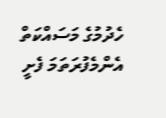ހެދުމުގެ މަސައްކަތް އެންމެފުރަތަމަ ފެށީ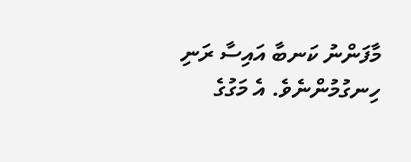މާފަންނު ކަނބާ އައިސާ ރަނި ހިނގުމުންނެވެ. އެ މަގުގެ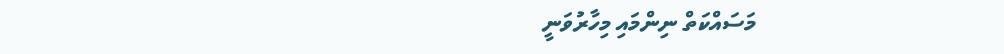މަސައްކަތް ނިންމައި މިހާރުވަނީ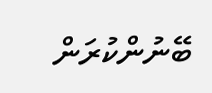ބޭނުންކުރަން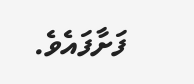ފަށާފައެވެ.